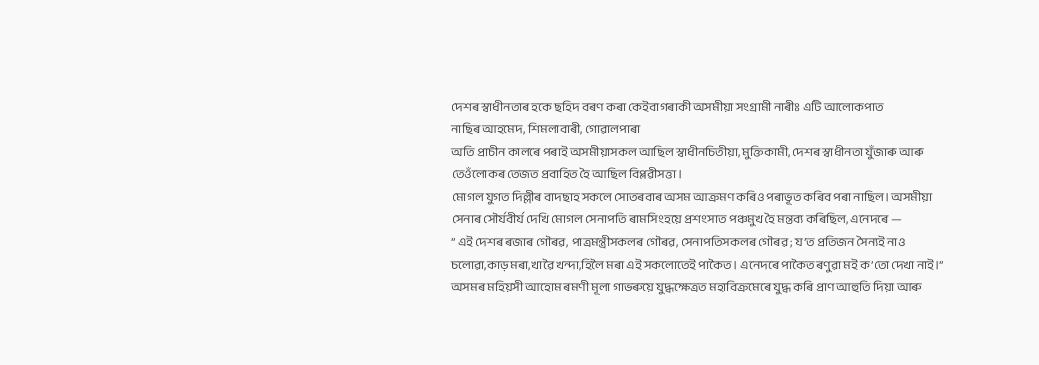দেশৰ স্বাধীনতাৰ হকে ছহিদ বৰণ কৰা কেইবাগৰাকী অসমীয়া সংগ্ৰামী নাৰীঃ এটি আলোকপাত
নাছিৰ আহমেদ, শিমলাবাৰী, গোৱালপাৰা
অতি প্ৰাচীন কালৰে পৰাই অসমীয়াসকল আছিল স্বাধীনচিতীয়া, মুক্তিকামী, দেশৰ স্বাধীনতা যুঁজাৰু আৰু তেওঁলোকৰ তেজত প্ৰবাহিত হৈ আছিল বিপ্লৱীসত্তা।
মোগল যুগত দিল্লীৰ বাদছাহ সকলে সোতৰবাৰ অসম আক্ৰমণ কৰিও পৰাভূত কৰিব পৰা নাছিল। অসমীয়া সেনাৰ সৌৰ্যবীৰ্য দেখি মোগল সেনাপতি ৰামসিংহয়ে প্ৰশংসাত পঞ্চমুখ হৈ মন্তব্য কৰিছিল, এনেদৰে —
” এই দেশৰ ৰজাৰ গৌৰৱ, পাত্ৰমন্ত্ৰীসকলৰ গৌৰৱ, সেনাপতিসকলৰ গৌৰৱ ; য’ত প্ৰতিজন সৈন্যই নাও চলোৱা,কাড় মৰা,খাৱৈ খন্দা,হিলৈ মৰা এই সকলোতেই পাকৈত। এনেদৰে পাকৈত ৰণুৱা মই ক’তো দেখা নাই।”
অসমৰ মহিয়সী আহোম ৰমণী মূলা গাভৰুয়ে যুদ্ধক্ষেত্ৰত মহাবিক্ৰমেৰে যুদ্ধ কৰি প্ৰাণ আহুতি দিয়া আৰু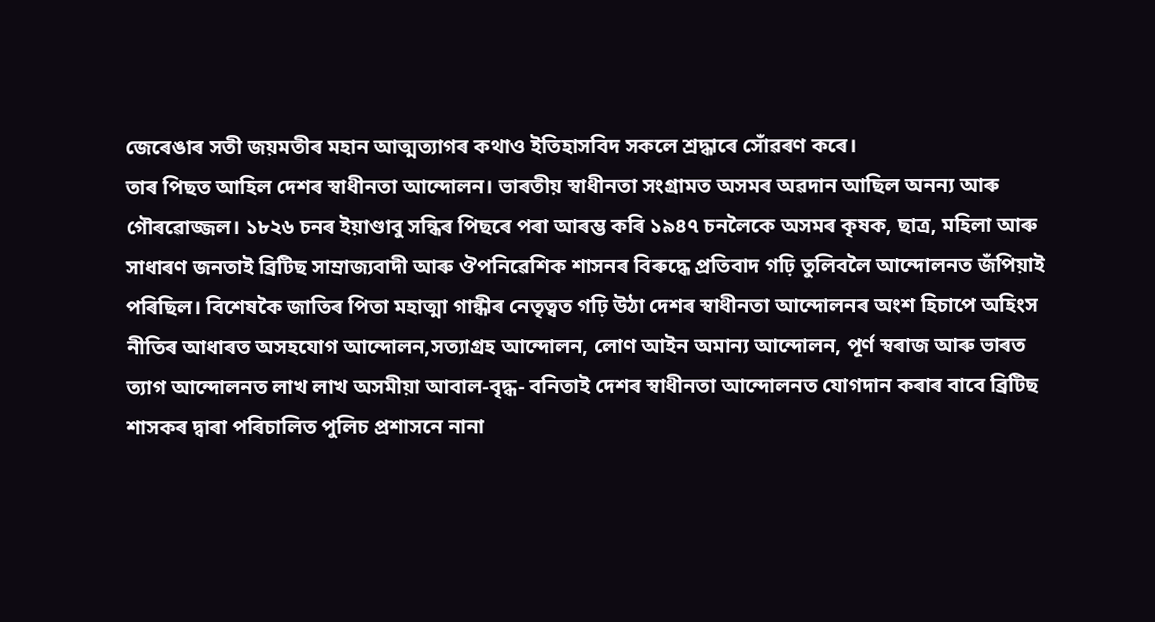জেৰেঙাৰ সতী জয়মতীৰ মহান আত্মত্যাগৰ কথাও ইতিহাসবিদ সকলে শ্ৰদ্ধাৰে সোঁৱৰণ কৰে।
তাৰ পিছত আহিল দেশৰ স্বাধীনতা আন্দোলন। ভাৰতীয় স্বাধীনতা সংগ্ৰামত অসমৰ অৱদান আছিল অনন্য আৰু গৌৰৱোজ্জল। ১৮২৬ চনৰ ইয়াণ্ডাবু সন্ধিৰ পিছৰে পৰা আৰম্ভ কৰি ১৯৪৭ চনলৈকে অসমৰ কৃষক, ছাত্ৰ, মহিলা আৰু সাধাৰণ জনতাই ব্ৰিটিছ সাম্ৰাজ্যবাদী আৰু ঔপনিৱেশিক শাসনৰ বিৰুদ্ধে প্ৰতিবাদ গঢ়ি তুলিবলৈ আন্দোলনত জঁপিয়াই পৰিছিল। বিশেষকৈ জাতিৰ পিতা মহাত্মা গান্ধীৰ নেতৃত্বত গঢ়ি উঠা দেশৰ স্বাধীনতা আন্দোলনৰ অংশ হিচাপে অহিংস নীতিৰ আধাৰত অসহযোগ আন্দোলন,সত্যাগ্ৰহ আন্দোলন, লোণ আইন অমান্য আন্দোলন, পূৰ্ণ স্বৰাজ আৰু ভাৰত ত্যাগ আন্দোলনত লাখ লাখ অসমীয়া আবাল-বৃদ্ধ- বনিতাই দেশৰ স্বাধীনতা আন্দোলনত যোগদান কৰাৰ বাবে ব্ৰিটিছ শাসকৰ দ্বাৰা পৰিচালিত পুলিচ প্ৰশাসনে নানা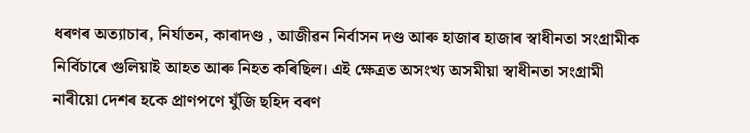ধৰণৰ অত্যাচাৰ, নিৰ্যাতন, কাৰাদণ্ড , আজীৱন নিৰ্বাসন দণ্ড আৰু হাজাৰ হাজাৰ স্বাধীনতা সংগ্ৰামীক নিৰ্বিচাৰে গুলিয়াই আহত আৰু নিহত কৰিছিল। এই ক্ষেত্ৰত অসংখ্য অসমীয়া স্বাধীনতা সংগ্ৰামী নাৰীয়ো দেশৰ হকে প্ৰাণপণে যুঁজি ছহিদ বৰণ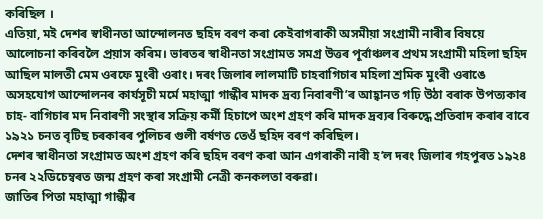কৰিছিল ।
এতিয়া, মই দেশৰ স্বাধীনতা আন্দোলনত ছহিদ বৰণ কৰা কেইবাগৰাকী অসমীয়া সংগ্ৰামী নাৰীৰ বিষয়ে আলোচনা কৰিবলৈ প্ৰয়াস কৰিম। ভাৰতৰ স্বাধীনতা সংগ্ৰামত সমগ্ৰ উত্তৰ পূৰ্বাঞ্চলৰ প্ৰথম সংগ্ৰামী মহিলা ছহিদ আছিল মালতী মেম ওৰফে মুংৰী ওৰাং। দৰং জিলাৰ লালমাটি চাহবাগিচাৰ মহিলা শ্ৰমিক মুংৰী ওৰাঙে অসহযোগ আন্দোলনৰ কাৰ্যসূচী মৰ্মে মহাত্মা গান্ধীৰ মাদক দ্ৰব্য নিবাৰণী’ৰ আহ্বানত গঢ়ি উঠা বৰাক উপত্যকাৰ চাহ- বাগিচাৰ মদ নিবাৰণী সংস্থাৰ সক্ৰিয় কৰ্মী হিচাপে অংশ গ্ৰহণ কৰি মাদক দ্ৰব্যৰ বিৰুদ্ধে প্ৰতিবাদ কৰাৰ বাবে ১৯২১ চনত বৃটিছ চৰকাৰৰ পুলিচৰ গুলী বৰ্ষণত তেওঁ ছহিদ বৰণ কৰিছিল।
দেশৰ স্বাধীনতা সংগ্ৰামত অংশ গ্ৰহণ কৰি ছহিদ বৰণ কৰা আন এগৰাকী নাৰী হ’ল দৰং জিলাৰ গহপুৰত ১৯২৪ চনৰ ২২ডিচেম্বৰত জন্ম গ্ৰহণ কৰা সংগ্ৰামী নেত্ৰী কনকলতা বৰুৱা।
জাতিৰ পিতা মহাত্মা গান্ধীৰ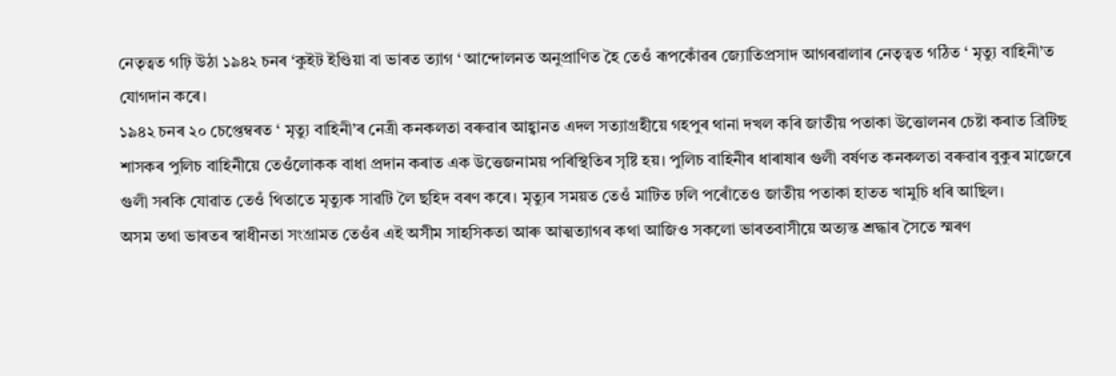নেতৃত্বত গঢ়ি উঠা ১৯৪২ চনৰ ‘কুইট ইণ্ডিয়া বা ভাৰত ত্যাগ ‘ আন্দোলনত অনুপ্ৰাণিত হৈ তেওঁ ৰূপকোঁৱৰ জ্যোতিপ্ৰসাদ আগৰৱালাৰ নেতৃত্বত গঠিত ‘ মৃত্যু বাহিনী’ত যোগদান কৰে।
১৯৪২ চনৰ ২০ চেপ্তেম্বৰত ‘ মৃত্যু বাহিনী’ৰ নেত্ৰী কনকলতা বৰুৱাৰ আহ্বানত এদল সত্যাগ্ৰহীয়ে গহপুৰ থানা দখল কৰি জাতীয় পতাকা উত্তোলনৰ চেষ্টা কৰাত ব্ৰিটিছ শাসকৰ পুলিচ বাহিনীয়ে তেওঁলোকক বাধা প্ৰদান কৰাত এক উত্তেজনাময় পৰিস্থিতিৰ সৃষ্টি হয়। পুলিচ বাহিনীৰ ধাৰাষাৰ গুলী বৰ্ষণত কনকলতা বৰুৱাৰ বুকুৰ মাজেৰে গুলী সৰকি যোৱাত তেওঁ থিতাতে মৃত্যুক সাৱটি লৈ ছহিদ বৰণ কৰে। মৃত্যুৰ সময়ত তেওঁ মাটিত ঢলি পৰোঁতেও জাতীয় পতাকা হাতত খামুচি ধৰি আছিল।
অসম তথা ভাৰতৰ স্বাধীনতা সংগ্ৰামত তেওঁৰ এই অসীম সাহসিকতা আৰু আত্মত্যাগৰ কথা আজিও সকলো ভাৰতবাসীয়ে অত্যন্ত শ্ৰদ্ধাৰ সৈতে স্মৰণ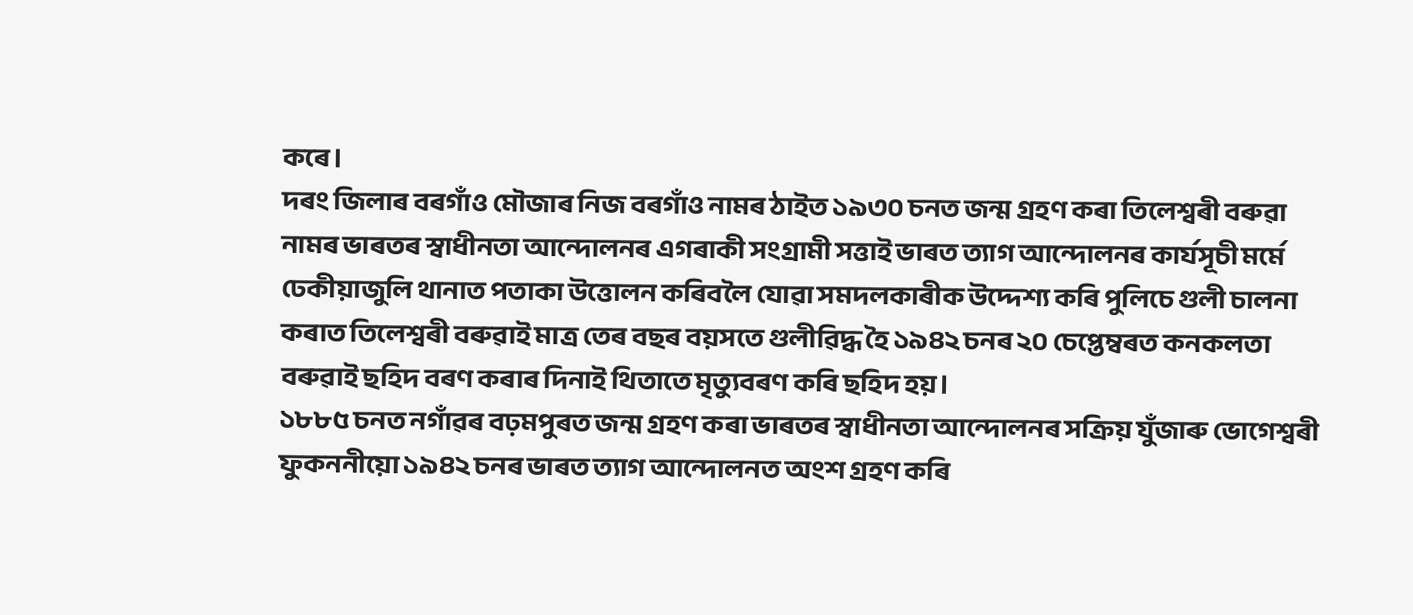কৰে।
দৰং জিলাৰ বৰগাঁও মৌজাৰ নিজ বৰগাঁও নামৰ ঠাইত ১৯৩০ চনত জন্ম গ্ৰহণ কৰা তিলেশ্বৰী বৰুৱা নামৰ ভাৰতৰ স্বাধীনতা আন্দোলনৰ এগৰাকী সংগ্ৰামী সত্তাই ভাৰত ত্যাগ আন্দোলনৰ কাৰ্যসূচী মৰ্মে ঢেকীয়াজুলি থানাত পতাকা উত্তোলন কৰিবলৈ যোৱা সমদলকাৰীক উদ্দেশ্য কৰি পুলিচে গুলী চালনা কৰাত তিলেশ্বৰী বৰুৱাই মাত্ৰ তেৰ বছৰ বয়সতে গুলীৱিদ্ধ হৈ ১৯৪২ চনৰ ২০ চেপ্তেম্বৰত কনকলতা বৰুৱাই ছহিদ বৰণ কৰাৰ দিনাই থিতাতে মৃত্যুবৰণ কৰি ছহিদ হয়।
১৮৮৫ চনত নগাঁৱৰ বঢ়মপুৰত জন্ম গ্ৰহণ কৰা ভাৰতৰ স্বাধীনতা আন্দোলনৰ সক্ৰিয় যুঁজাৰু ভোগেশ্বৰী ফুকননীয়ো ১৯৪২ চনৰ ভাৰত ত্যাগ আন্দোলনত অংশ গ্ৰহণ কৰি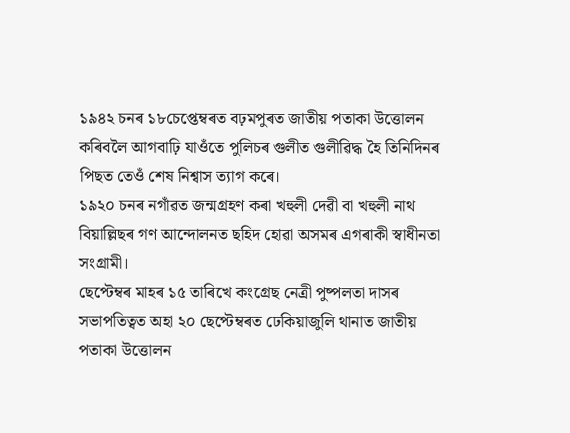১৯৪২ চনৰ ১৮চেপ্তেম্বৰত বঢ়মপুৰত জাতীয় পতাকা উত্তোলন কৰিবলৈ আগবাঢ়ি যাওঁতে পুলিচৰ গুলীত গুলীৱিদ্ধ হৈ তিনিদিনৰ পিছত তেওঁ শেষ নিশ্বাস ত্যাগ কৰে।
১৯২০ চনৰ নগাঁৱত জন্মগ্ৰহণ কৰা খহুলী দেৱী বা খহুলী নাথ বিয়াল্লিছৰ গণ আন্দোলনত ছহিদ হোৱা অসমৰ এগৰাকী স্বাধীনতা সংগ্ৰামী।
ছেপ্টেম্বৰ মাহৰ ১৫ তাৰিখে কংগ্ৰেছ নেত্ৰী পুষ্পলতা দাসৰ সভাপতিত্বত অহা ২০ ছেপ্টেম্বৰত ঢেকিয়াজুলি থানাত জাতীয় পতাকা উত্তোলন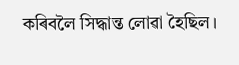কৰিবলৈ সিদ্ধান্ত লোৱা হৈছিল।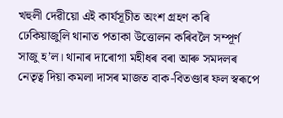খহুলী দেৱীয়ো এই কাৰ্যসূচীত অংশ গ্ৰহণ কৰি ঢেকিয়াজুলি থানাত পতাকা উত্তোলন কৰিবলৈ সম্পূৰ্ণ সাজু হ’ল। থানাৰ দাৰোগা মহীধৰ বৰা আৰু সমদলৰ নেতৃত্ব দিয়া কমলা দাসৰ মাজত বাক-বিতণ্ডাৰ ফল স্বৰূপে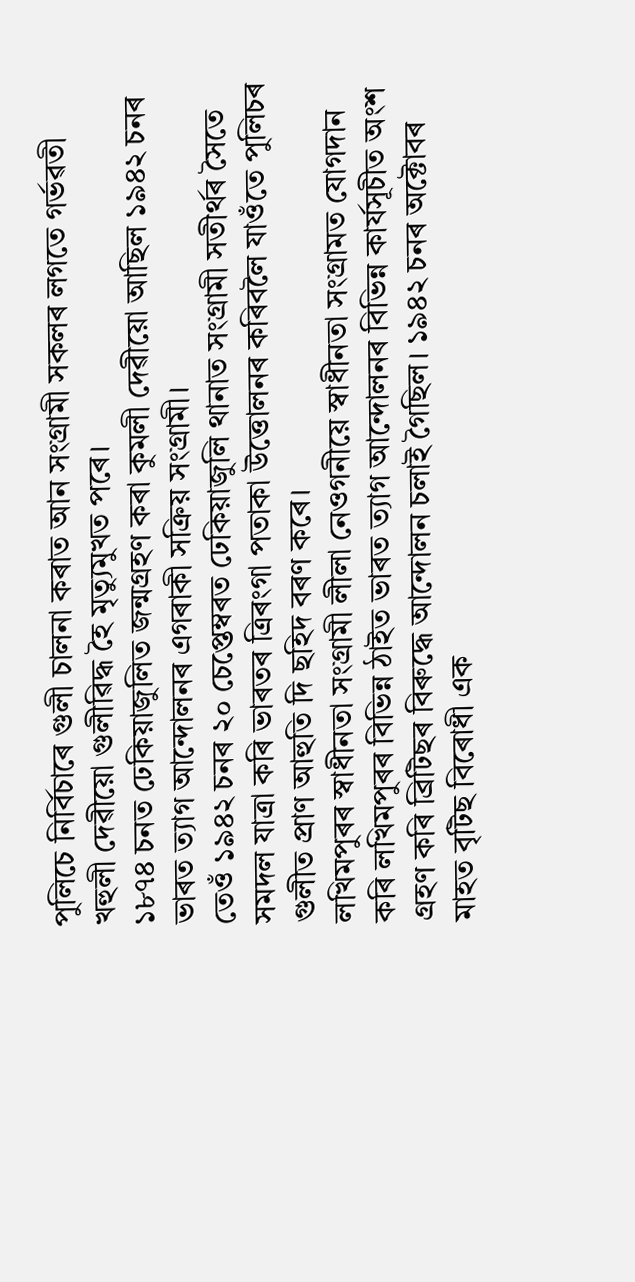পুলিচে নিৰ্বিচাৰে গুলী চালনা কৰাত আন সংগ্ৰামী সকলৰ লগতে গৰ্ভৱতী খহুলী দেৱীয়ো গুলীৱিদ্ধ হৈ মৃত্যুমুখত পৰে।
১৮৭৪ চনত ঢেকিয়াজুলিত জন্মগ্ৰহণ কৰা কুমলী দেৱীয়ো আছিল ১৯৪২ চনৰ ভাৰত ত্যাগ আন্দোলনৰ এগৰাকী সক্ৰিয় সংগ্ৰামী।
তেওঁ ১৯৪২ চনৰ ২০ চেপ্তেম্বৰত ঢেকিয়াজুলি থানাত সংগ্ৰামী সতীৰ্থৰ সৈতে সমদল যাত্ৰা কৰি ভাৰতৰ ত্ৰিৰংগা পতাকা উত্তোলনৰ কৰিবলৈ যাওঁতে পুলিচৰ গুলীত প্ৰাণ আহুতি দি ছহিদ বৰণ কৰে।
লখিমপুৰৰ স্বাধীনতা সংগ্ৰামী লীলা নেওগনীয়ে স্বাধীনতা সংগ্ৰামত যোগদান কৰি লখিমপুৰৰ বিভিন্ন ঠাইত ভাৰত ত্যাগ আন্দোলনৰ বিভিন্ন কাৰ্যসূচীত অংশ গ্ৰহণ কৰি ব্ৰিটিছৰ বিৰুদ্ধে আন্দোলন চলাই গৈছিল। ১৯৪২ চনৰ অক্টোবৰ মাহত বৃটিছ বিৰোধী এক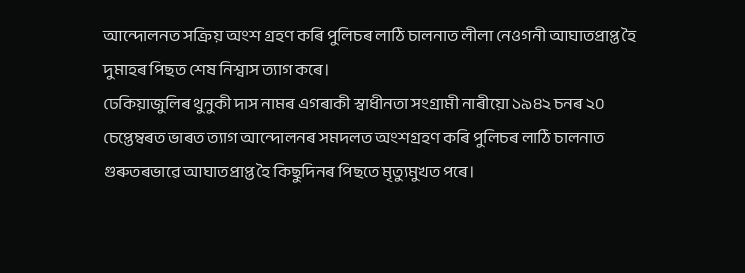আন্দোলনত সক্ৰিয় অংশ গ্ৰহণ কৰি পুলিচৰ লাঠি চালনাত লীলা নেওগনী আঘাতপ্ৰাপ্ত হৈ দুমাহৰ পিছত শেষ নিশ্বাস ত্যাগ কৰে।
ঢেকিয়াজুলিৰ থুনুকী দাস নামৰ এগৰাকী স্বাধীনতা সংগ্ৰামী নাৰীয়ো ১৯৪২ চনৰ ২০ চেপ্তেম্বৰত ভাৰত ত্যাগ আন্দোলনৰ সমদলত অংশগ্ৰহণ কৰি পুলিচৰ লাঠি চালনাত গুৰুতৰভাৱে আঘাতপ্ৰাপ্ত হৈ কিছুদিনৰ পিছতে মৃত্যুমুখত পৰে।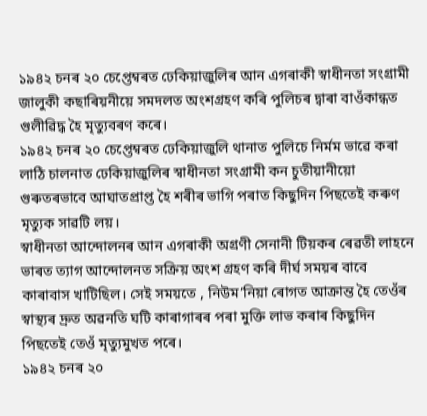১৯৪২ চনৰ ২০ চেপ্তেম্বৰত ঢেকিয়াজুলিৰ আন এগৰাকী স্বাধীনতা সংগ্ৰামী জালুকী কছাৰিয়নীয়ে সমদলত অংশগ্ৰহণ কৰি পুলিচৰ দ্বাৰা বাওঁকান্ধত গুলীৱিদ্ধ হৈ মৃত্যুবৰণ কৰে।
১৯৪২ চনৰ ২০ চেপ্তেম্বৰত ঢেকিয়াজুলি থানাত পুলিচে নিৰ্মম ভাৱে কৰা লাঠি চালনাত ঢেকিয়াজুলিৰ স্বাধীনতা সংগ্ৰামী কন চুতীয়ানীয়ো গুৰুতৰভাবে আঘাতপ্ৰাপ্ত হৈ শৰীৰ ভাগি পৰাত কিছুদিন পিছতেই কৰুণ মৃত্যুক সাৱটি লয়।
স্বাধীনতা আন্দোলনৰ আন এগৰাকী অগ্ৰণী সেনানী টিয়কৰ ৰেৱতী লাহনে ভাৰত ত্যাগ আন্দোলনত সক্ৰিয় অংশ গ্ৰহণ কৰি দীৰ্ঘ সময়ৰ বাবে কাৰাবাস খাটিছিল। সেই সময়তে , নিউম’নিয়া ৰোগত আক্ৰান্ত হৈ তেওঁৰ স্বাস্থ্যৰ দ্ৰুত অৱনতি ঘটি কাৰাগাৰৰ পৰা মুক্তি লাভ কৰাৰ কিছুদিন পিছতেই তেওঁ মৃত্যুমুখত পৰে।
১৯৪২ চনৰ ২০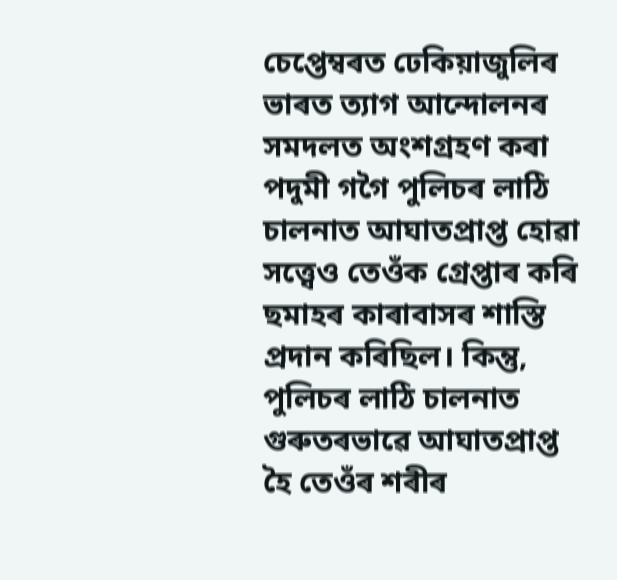চেপ্তেম্বৰত ঢেকিয়াজুলিৰ ভাৰত ত্যাগ আন্দোলনৰ সমদলত অংশগ্ৰহণ কৰা পদুমী গগৈ পুলিচৰ লাঠি চালনাত আঘাতপ্ৰাপ্ত হোৱা সত্ত্বেও তেওঁক গ্ৰেপ্তাৰ কৰি ছমাহৰ কাৰাবাসৰ শাস্তি প্ৰদান কৰিছিল। কিন্তু, পুলিচৰ লাঠি চালনাত গুৰুতৰভাৱে আঘাতপ্ৰাপ্ত হৈ তেওঁৰ শৰীৰ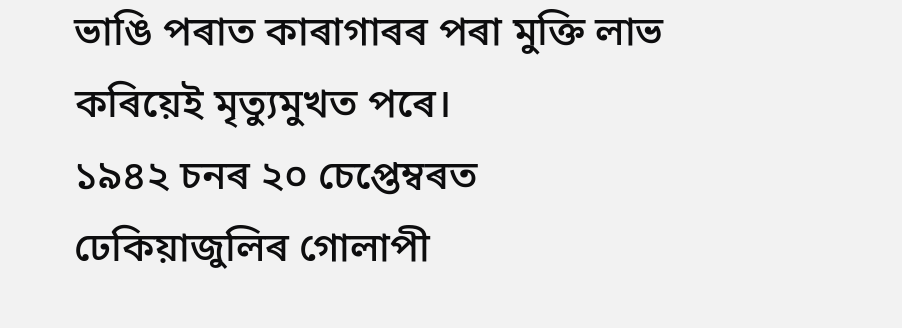ভাঙি পৰাত কাৰাগাৰৰ পৰা মুক্তি লাভ কৰিয়েই মৃত্যুমুখত পৰে।
১৯৪২ চনৰ ২০ চেপ্তেম্বৰত ঢেকিয়াজুলিৰ গোলাপী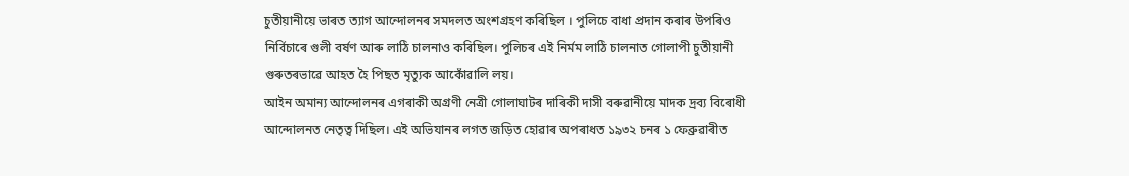চুতীয়ানীয়ে ভাৰত ত্যাগ আন্দোলনৰ সমদলত অংশগ্ৰহণ কৰিছিল । পুলিচে বাধা প্ৰদান কৰাৰ উপৰিও নিৰ্বিচাৰে গুলী বৰ্ষণ আৰু লাঠি চালনাও কৰিছিল। পুলিচৰ এই নিৰ্মম লাঠি চালনাত গোলাপী চুতীয়ানী গুৰুতৰভাৱে আহত হৈ পিছত মৃত্যুক আকোঁৱালি লয়।
আইন অমান্য আন্দোলনৰ এগৰাকী অগ্ৰণী নেত্ৰী গোলাঘাটৰ দাৰিকী দাসী বৰুৱানীয়ে মাদক দ্ৰব্য বিৰোধী আন্দোলনত নেতৃত্ব দিছিল। এই অভিযানৰ লগত জড়িত হোৱাৰ অপৰাধত ১৯৩২ চনৰ ১ ফেব্ৰুৱাৰীত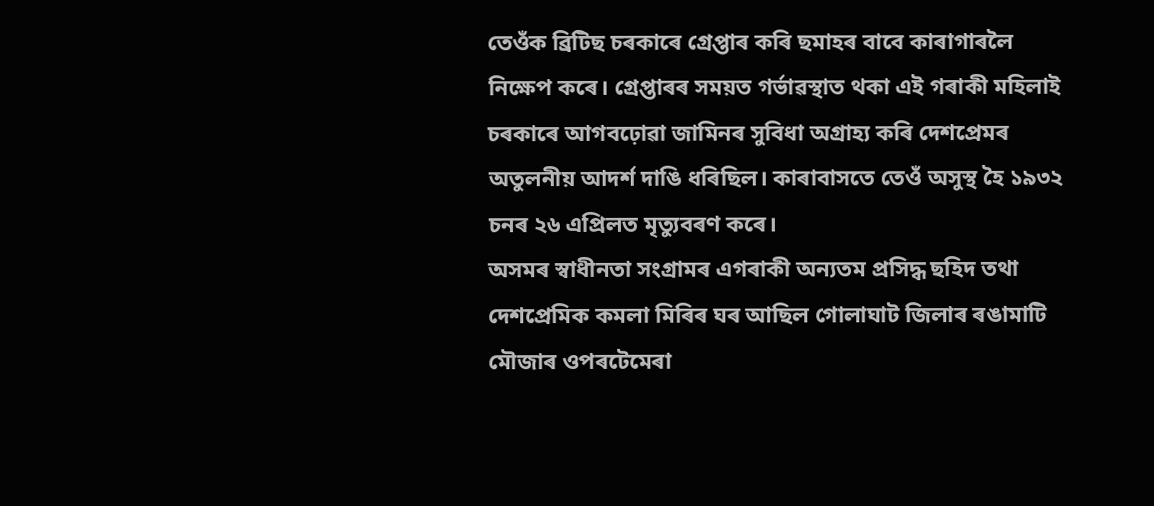তেওঁক ব্ৰিটিছ চৰকাৰে গ্ৰেপ্তাৰ কৰি ছমাহৰ বাবে কাৰাগাৰলৈ নিক্ষেপ কৰে। গ্ৰেপ্তাৰৰ সময়ত গৰ্ভাৱস্থাত থকা এই গৰাকী মহিলাই চৰকাৰে আগবঢ়োৱা জামিনৰ সুবিধা অগ্ৰাহ্য কৰি দেশপ্ৰেমৰ অতুলনীয় আদৰ্শ দাঙি ধৰিছিল। কাৰাবাসতে তেওঁ অসুস্থ হৈ ১৯৩২ চনৰ ২৬ এপ্ৰিলত মৃত্যুবৰণ কৰে।
অসমৰ স্বাধীনতা সংগ্ৰামৰ এগৰাকী অন্যতম প্ৰসিদ্ধ ছহিদ তথা দেশপ্ৰেমিক কমলা মিৰিৰ ঘৰ আছিল গোলাঘাট জিলাৰ ৰঙামাটি মৌজাৰ ওপৰটেমেৰা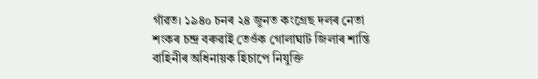গাঁৱত। ১৯৪০ চনৰ ২৪ জুনত কংগ্ৰেছ দলৰ নেতা শংকৰ চন্দ্ৰ বৰুৱাই তেওঁক গোলাঘাট জিলাৰ শান্তি বাহিনীৰ অধিনায়ক হিচাপে নিযুক্তি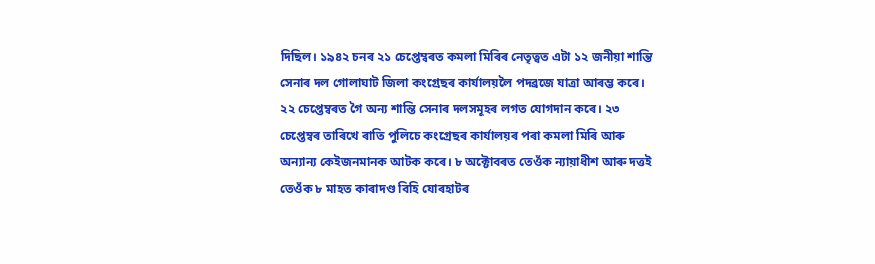দিছিল। ১৯৪২ চনৰ ২১ চেপ্তেম্বৰত কমলা মিৰিৰ নেতৃত্বত এটা ১২ জনীয়া শান্তি সেনাৰ দল গোলাঘাট জিলা কংগ্ৰেছৰ কাৰ্যালয়লৈ পদব্ৰজে যাত্ৰা আৰম্ভ কৰে। ২২ চেপ্তেম্বৰত গৈ অন্য শান্তি সেনাৰ দলসমূহৰ লগত যোগদান কৰে। ২৩ চেপ্তেম্বৰ তাৰিখে ৰাতি পুলিচে কংগ্ৰেছৰ কাৰ্যালয়ৰ পৰা কমলা মিৰি আৰু অন্যান্য কেইজনমানক আটক কৰে। ৮ অক্টোবৰত তেওঁক ন্যায়াধীশ আৰু দত্তই তেওঁক ৮ মাহত কাৰাদণ্ড বিহি যোৰহাটৰ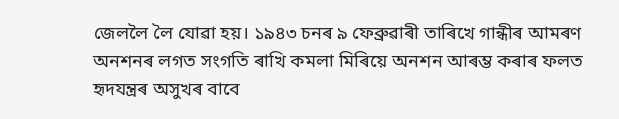জেললৈ লৈ যোৱা হয়। ১৯৪৩ চনৰ ৯ ফেব্ৰুৱাৰী তাৰিখে গান্ধীৰ আমৰণ অনশনৰ লগত সংগতি ৰাখি কমলা মিৰিয়ে অনশন আৰম্ভ কৰাৰ ফলত হৃদযন্ত্ৰৰ অসুখৰ বাবে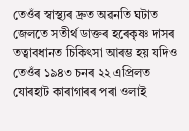তেওঁৰ স্বাস্থ্যৰ দ্ৰুত অৱনতি ঘটাত জেলতে সতীৰ্থ ডাক্তৰ হৰেকৃষ্ণ দাসৰ তত্বাবধানত চিকিৎসা আৰম্ভ হয় যদিও তেওঁৰ ১৯৪৩ চনৰ ২২ এপ্ৰিলত যোৰহাট কাৰাগাৰৰ পৰা ওলাই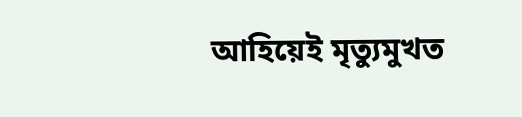আহিয়েই মৃত্যুমুখত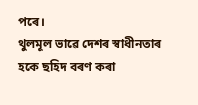পৰে।
থুলমূল ভাৱে দেশৰ স্বাধীনতাৰ হকে ছহিদ বৰণ কৰা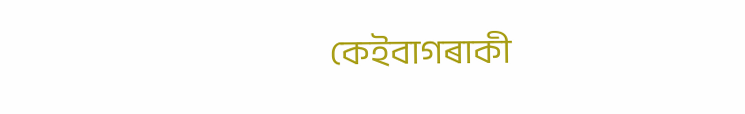কেইবাগৰাকী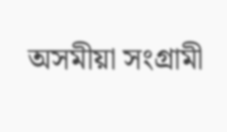অসমীয়া সংগ্ৰামী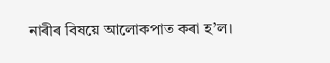নাৰীৰ বিষয়ে আলোকপাত কৰা হ’ল।